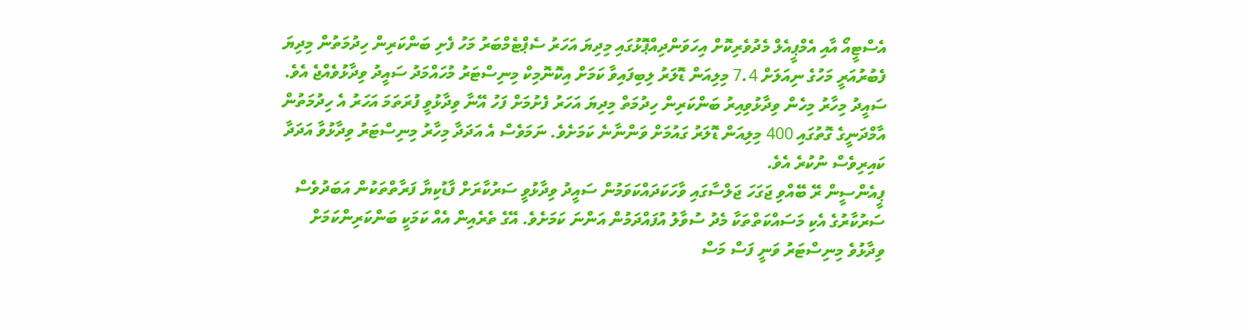އެސްޓީއޯ އާއި އެމްޕީއެލް މެދުވެރިކޮށް އިހަވަންދިއްޕޮޅުގައި މިދިޔަ އަހަރު ސެޕްޓެމްބަރު މަހު ފެށި ބަންކަރިން ހިދުމަތުން މިދިޔަ ފެބުރުއަރީ މަހުގެ ނިއަލަށް 7.4 މިލިއަން ޑޮލަރު ލިބިފައިވާ ކަމަށް އިކޮނޮމިކް މިނިސްޓަރު މުހައްމަދު ސައީދު ވިދާޅުވެއްޖެ އެވެ.
ސައީދު މިހާރު މިހެން ވިދާޅުވިއިރު ބަންކަރިން ހިދުމަތް މިދިޔަ އަހަރު ފެށުމަށް ފަހު އޭނާ ވިދާޅުވީ ފުރަތަމަ އަހަރު އެ ހިދުމަތުން އާމްދަނީގެ ގޮތުގައި 400 މިލިއަން ޑޮލަރު ގައުމަށް ވަންނާނެ ކަމަށެވެ. ނަމަވެސް އެ އަދަދާ މިހާރު މިނިސްޓަރު ވިދާޅުވާ އަދަދާ ކައިރިވެސް ނުކުރެ އެވެ.
ޕީއެންސީން ރޭ ބޭއްވި ޖަގަހަ ޖަލްސާގައި ވާހަކަދައްކަވަމުން ސައީދު ވިދާޅުވީ ސަރުކާރަށް ފާޑުކިޔާ ފަރާތްތަކުން އަބަދުވެސް ސަރުކާރުގެ އެކި މަސައްކަތްތަކާ މެދު ސުވާލު އުފައްދަމުން އަންނަ ކަމަށެވެ. އޭގެ ތެރެއިން އެއް ކަމަކީ ބަންކަރިންކަމަށް ވިދާޅުވެ މިނިސްޓަރު ވަނީ ފަސް މަސް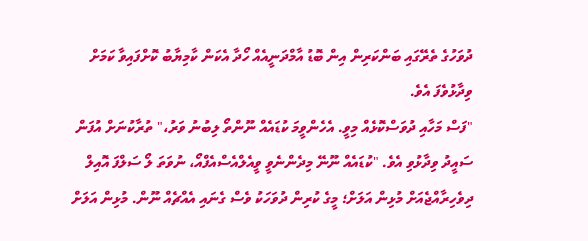ދުވަހުގެ ތެރޭގައި ބަންކަރިން އިން ބޮޑު އާމްދަނީއެއް ހޯދާ އެކަން ކާމިޔާބު ކޮށްފައިވާ ކަމަށް ވިދާޅުވެފަ އެވެ.
"ފަސް މަހާއި ދުވަސްކޮޅެއް މިވީ. އެހެންވީމަ ކުޑައެއް ނޫންތޯ ލިބުނު ވަރު،" ތުރާކުނަށް އުފަން ސައީދު ވިދާޅުވި އެވެ. "ކުޑައެއް ނޫނޭ މިދެންނެވީ ވީއެލްއެސްއެފްއޯ، ނުވަތަ ލޯ ސަލްފަ އޮއިލް ދިވެހިރާއްޖެއަށް މުޅިން އަލަށް؛ މީގެ ކުރިން ދުވަހަކު ވެސް ގެނައި އެއްޗެއް ނޫން. މުޅިން އަލަށް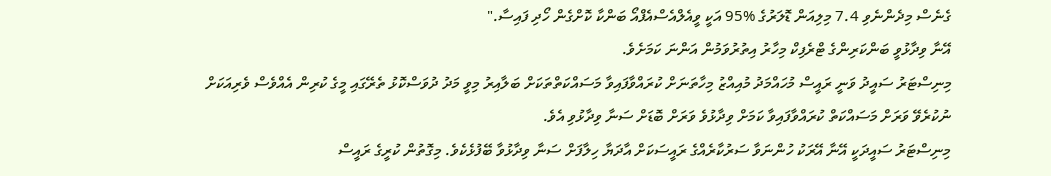ގެނެސް މިދެންނެވި 7.4 މިލިއަން ޑޮލަރުގެ %95 އަކީ ވީއެލްއެސްއެފްއޯ ބަންކާ ކޮށްގެން ހޯދި ފައިސާ."
އޭނާ ވިދާޅުވީ ބަންކަރިންގެ ޓްރެފިކް މިހާރު އިތުރުވަމުން އަންނަ ކަމަށެވެ.
މިނިސްޓަރު ސައީދު ވަނީ ރައީސް މުހައްމަދު މުއިއްޒު މިހާތަނަށް ކުރައްވާފައިވާ މަސައްކަތްތަކަށް ބަލާއިރު މިވީ މަދު ދުވަސްކޮޅު ތެރޭގައި މީގެ ކުރިން އެއްވެސް ވެރިއަކަށް ނުކުރެވޭ ވަރަށް މަސައްކަތް ކުރައްވާފައިވާ ކަމަށް ވިދާޅުވެ ވަރަށް ބޮޑަށް ސަނާ ވިދާޅުވި އެވެ.
މިނިސްޓަރު ސައީދަކީ އޭނާ އޭރަކު ހުންނަވާ ސަރުކާރެއްގެ ރައީސަކަށް އާދަޔާ ހިލާފަށް ސަނާ ވިދާޅުވާ ބޭފުޅެކެވެ. މިގޮތުން ކުރީގެ ރައީސް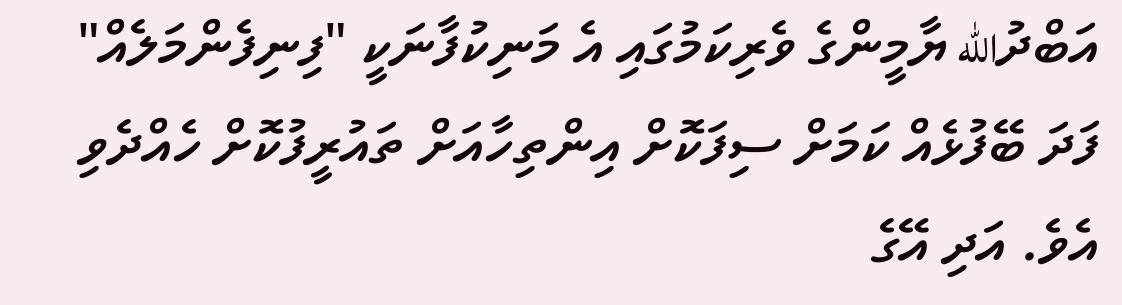އަބްދުالله ޔާމީންގެ ވެރިކަމުގައި އެ މަނިކުފާނަކީ "ފިނިފެންމަލެއް" ފަދަ ބޭފުޅެއް ކަމަށް ސިފަކޮށް އިންތިހާއަށް ތައުރީފުކޮށް ހެއްދެވި އެވެ. އަދި އޭގެ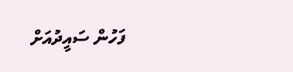ފަހުން ސައީދުއަށް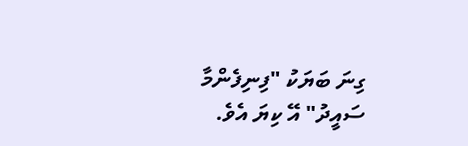ގިނަ ބަޔަކު "ފިނިފެންމާ ސައީދު" އޭ ކިޔަ އެވެ.